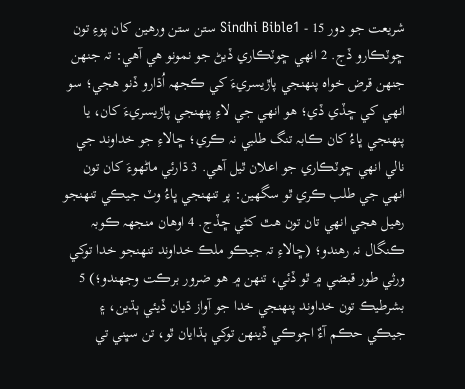شريعت جو دور 15 - Sindhi Bible1 ستن ستن ورهين کان پوءِ تون ڇوٽڪارو ڏج. 2 انهي ڇوٽڪاري ڏيڻ جو نمونو هي آهي: تہ جنهن جنهن قرض خواہ پنهنجي پاڙيسريءَ کي ڪجهہ اُڌارو ڏنو هجي؛ سو انهي کي ڇڏي ڏي؛ هو انهي جي لاءِ پنهنجي پاڙيسريءَ کان، يا پنهنجي ڀاءُ کان ڪابہ تنگ طلبي نہ ڪري؛ ڇالاءِ جو خداوند جي نالي انهي ڇوٽڪاري جو اعلان ٿيل آهي. 3 ڌارئي ماڻهوءَ کان تون انهي جي طلب ڪري ٿو سگهين: پر تنهنجي ڀاءُ وٽ جيڪي تنهنجو رهيل هجي انهي تان تون هٿ کڻي ڇڏج. 4 اوهان منجهہ ڪوبہ ڪنگال نہ رهندو؛ (ڇالاءِ تہ جيڪو ملڪ خداوند تنهنجو خدا توکي ورثي طور قبضي ۾ ٿو ڏئي، تنهن ۾ هو ضرور برڪت وجهندو؛) 5 بشرطيڪ تون خداوند پنهنجي خدا جو آواز ڌيان ڏيئي ٻڌين، ۽ جيڪي حڪم آءٌ اڄوڪي ڏينهن توکي ٻڌايان ٿو، تن سڀني تي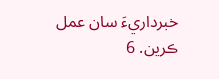خبرداريءَ سان عمل ڪرين. 6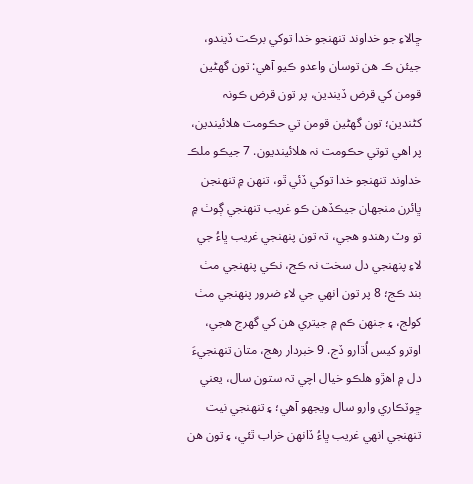ڇالاءِ جو خداوند تنهنجو خدا توکي برڪت ڏيندو، جيئن ڪ هن توسان واعدو ڪيو آهي: تون گهڻين قومن کي قرض ڏيندين، پر تون قرض ڪونہ کڻندين؛ تون گهڻين قومن تي حڪومت هلائيندين، پر اهي توتي حڪومت نہ هلائينديون. 7 جيڪو ملڪ خداوند تنهنجو خدا توکي ڏئي ٿو، تنهن ۾ تنهنجن ڀائرن منجهان جيڪڏهن ڪو غريب تنهنجي ڳوٺ ۾ تو وٽ رهندو هجي، تہ تون پنهنجي غريب ڀاءُ جي لاءِ پنهنجي دل سخت نہ ڪج، نڪي پنهنجي مٺ بند ڪج؛ 8 پر تون انهي جي لاءِ ضرور پنهنجي مٺ کولج، ۽ جنهن ڪم ۾ جيتري هن کي گهرج هجي، اوترو کيس اُڌارو ڏج. 9 خبردار رهج، متان تنهنجيءَ دل ۾ اهڙو هلڪو خيال اچي تہ ستون سال، يعني ڇوٽڪاري وارو سال ويجهو آهي؛ ۽ تنهنجي نيت تنهنجي انهي غريب ڀاءُ ڏانهن خراب ٿئي، ۽ تون هن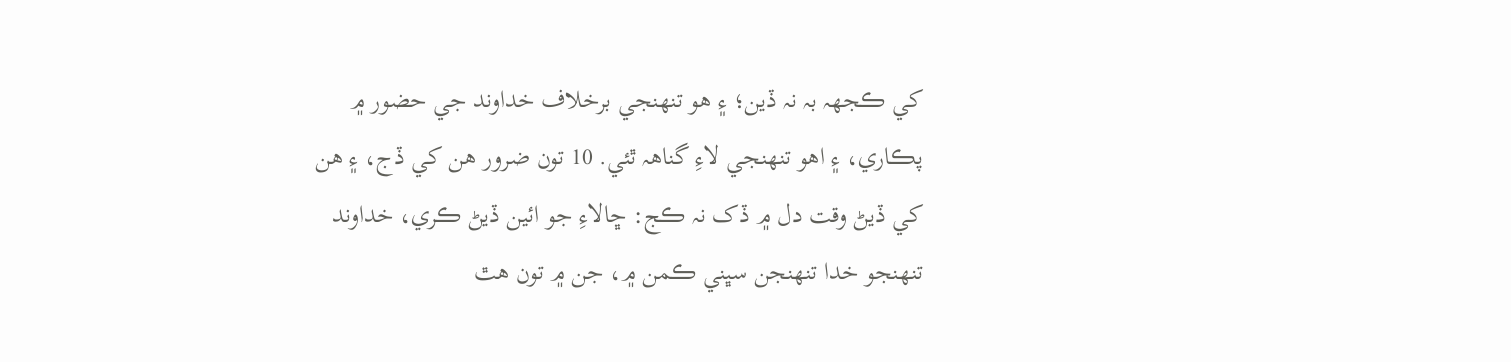کي ڪجهہ بہ نہ ڏين؛ ۽ هو تنهنجي برخلاف خداوند جي حضور ۾ پڪاري، ۽ اهو تنهنجي لاءِ گناهہ ٿئي. 10 تون ضرور هن کي ڏج، ۽ هن کي ڏيڻ وقت دل ۾ ڏک نہ ڪج: ڇالاءِ جو ائين ڏيڻ ڪري، خداوند تنهنجو خدا تنهنجن سڀني ڪمن ۾، جن ۾ تون هٿ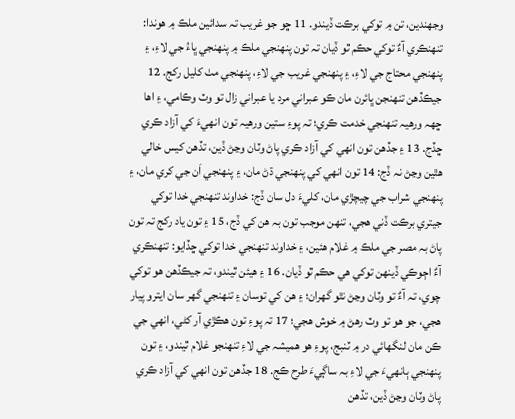وجهندين، تن ۾ توکي برڪت ڏيندو. 11 ڇو جو غريب تہ سدائين ملڪ ۾ هوندا: تنهنڪري آءٌ توکي حڪم ٿو ڏيان تہ تون پنهنجي ملڪ ۾ پنهنجي ڀاءُ جي لاءِ، ۽ پنهنجي محتاج جي لاءِ، ۽ پنهنجي غريب جي لاءِ، پنهنجي مٺ کليل رکج. 12 جيڪڏهن تنهنجن ڀائرن مان ڪو عبراني مرد يا عبراني زال تو وٽ وڪامي، ۽ اها ڇهہ ورهيہ تنهنجي خدمت ڪري؛ تہ پوءِ ستين ورهيہ تون انهيءَ کي آزاد ڪري ڇڏج. 13 ۽ جڏهن تون انهي کي آزاد ڪري پاڻ وٽان وڃڻ ڏين، تڏهن کيس خالي هٿين وڃڻ نہ ڏج: 14 تون انهي کي پنهنجي ڌڻ مان، ۽ پنهنجي اَن جي کري مان، ۽ پنهنجي شراب جي چيچڙي مان، کليءَ دل سان ڏج: خداوند تنهنجي خدا توکي جيتري برڪت ڏني هجي، تنهن موجب تون بہ هن کي ڏج، 15 ۽ تون ياد رکج تہ تون پاڻ بہ مصر جي ملڪ ۾ غلام هئين، ۽ خداوند تنهنجي خدا توکي ڇڏايو: تنهنڪري آءٌ اڄوڪي ڏينهن توکي هي حڪم ٿو ڏيان. 16 ۽ هيئن ٿيندو، تہ جيڪڏهن هو توکي چوي، تہ آءٌ تو وٽان وڃڻ نٿو گهران؛ ۽ هن کي توسان ۽ تنهنجي گهر سان ايترو پيار هجي، جو هو تو وٽ رهڻ ۾ خوش هجي؛ 17 تہ پوءِ تون هڪڙي آر کڻي، انهي جي ڪن مان لنگهائي در ۾ ٽنبج، پوءِ هو هميشہ جي لاءِ تنهنجو غلام ٿيندو، ۽ تون پنهنجي ٻانهيءَ جي لاءِ بہ ساڳيءَ طرح ڪج. 18 جڏهن تون انهي کي آزاد ڪري پاڻ وٽان وڃڻ ڏين، تڏهن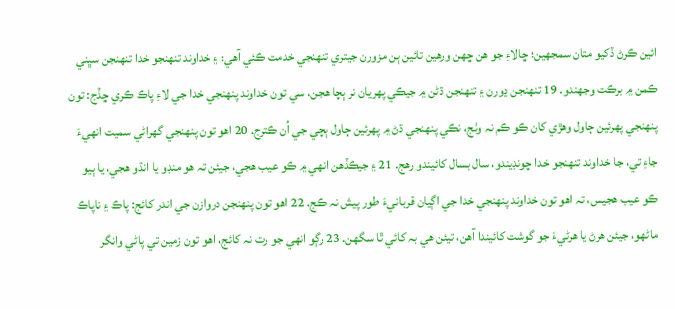ائين ڪرڻ ڏکيو متان سمجهين؛ ڇالاءِ جو هن ڇهن ورهين تائين ٻن مزورن جيتري تنهنجي خدمت ڪئي آهي: ۽ خداوند تنهنجو خدا تنهنجن سڀني ڪمن ۾ برڪت وجهندو. 19 تنهنجن ڍورن ۽ تنهنجن ڌڻن ۾ جيڪي پهريان نر ٻچا هجن، سي تون خداوند پنهنجي خدا جي لاءِ پاڪ ڪري ڇڏج: تون پنهنجي پهرئين ڄاول وهڙي کان ڪو ڪم نہ وٺج، نڪي پنهنجي ڌڻ ۾ پهرئين ڄاول ٻچي جي اُن ڪترج. 20 اهو تون پنهنجي گهراڻي سميت انهيءَ جاءِ تي، جا خداوند تنهنجو خدا چونڊيندو، سال بسال کائيندو رهج. 21 ۽ جيڪڏهن انهي ۾ ڪو عيب هجي، جيئن تہ هو منڊو يا انڌو هجي، يا ٻيو ڪو عيب هجيس، تہ اهو تون خداوند پنهنجي خدا جي اڳيان قربانيءَ طور پيش نہ ڪج. 22 اهو تون پنهنجن دروازن جي اندر کائج: پاڪ ۽ ناپاڪ ماڻهو، جيئن هرڻ يا هرڻيءَ جو گوشت کائيندا آهن، تيئن هي بہ کائي ٿا سگهن. 23 رڳو انهي جو رت نہ کائج، اهو تون زمين تي پاڻي وانگر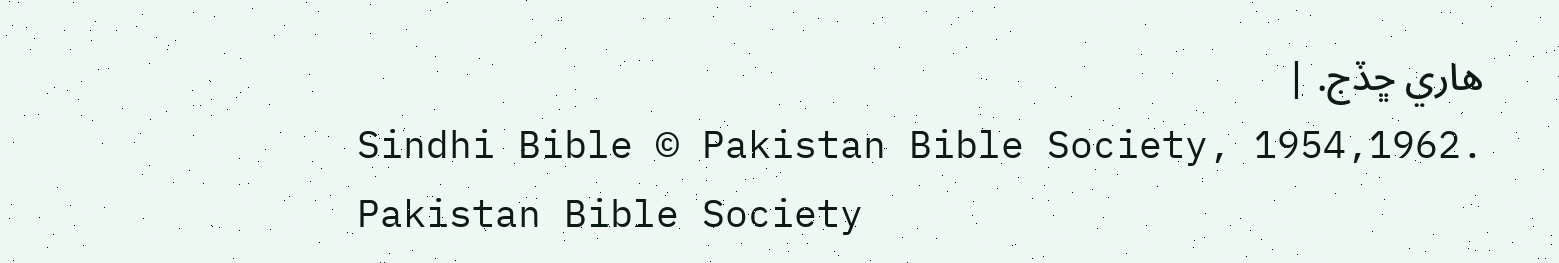هاري ڇڏج. |
Sindhi Bible © Pakistan Bible Society, 1954,1962.
Pakistan Bible Society